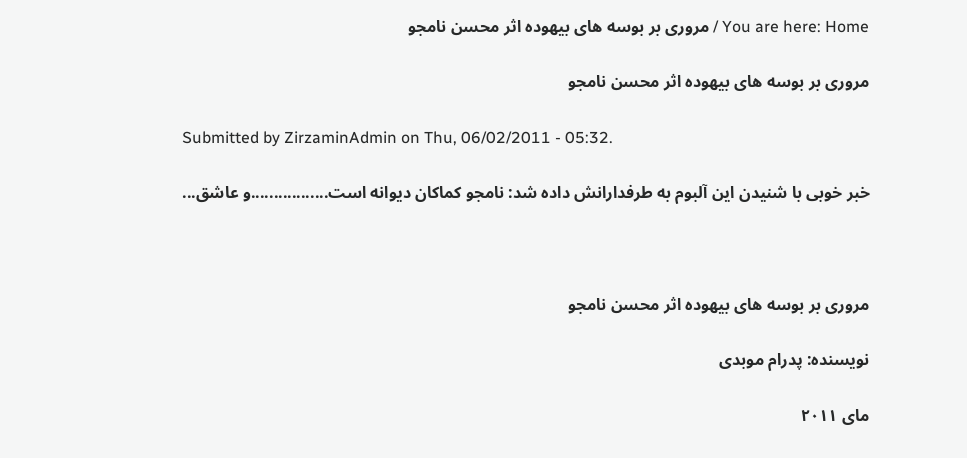You are here: Home / مروری بر بوسه های بیهوده اثر محسن نامجو

مروری بر بوسه های بیهوده اثر محسن نامجو

Submitted by ZirzaminAdmin on Thu, 06/02/2011 - 05:32.

خبر خوبی با شنیدن این آلبوم به طرفدارانش داده شد: نامجو کماکان دیوانه است.................و عاشق...



مروری بر بوسه های بیهوده اثر محسن نامجو

نویسنده: پدرام موبدی

مای ۲۰۱۱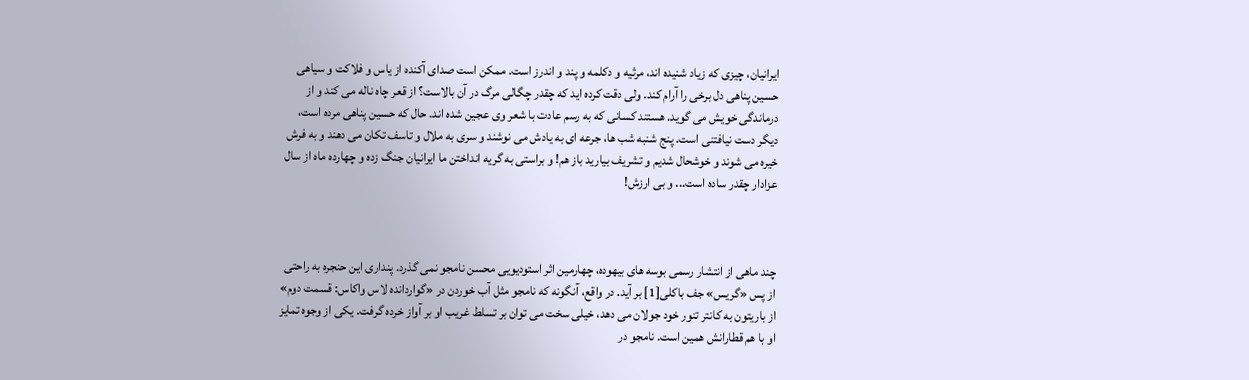ایرانیان، چیزی که زیاد شنیده اند، مرثیه و دکلمه و پند و اندرز است. ممکن است صدای آکنده از یاس و فلاکت و سیاهی حسین پناهی دل برخی را آرام کند. ولی دقت کرده اید که چقدر چگالی مرگ در آن بالاست؟ از قعر چاه ناله می کند و از درماندگی خویش می گوید. هستند کسانی‌ که به رسم عادت با شعر وی عجین شده اند. حال که حسین پناهی مرده است، دیگر دست نیافتنی است. پنج شنبه شب ها، جرعه ای به یادش می نوشند و سری به ملال و تاسف تکان می دهند و به فرش خیره می شوند و خوشحال شدیم و تشریف بیارید باز هم! و براستی به گریه انداختن ما ایرانیان جنگ زده و چهارده ماه از سال عزادار چقدر ساده است... و بی ارزش!



چند ماهی از انتشار رسمی بوسه های بیهوده، چهارمین اثر استودیویی محسن نامجو نمی گذرد. پنداری این حنجره به راحتی از پس «گریس» جف باکلی[1] بر آید. در واقع، آنگونه که نامجو مثل آب خوردن در «گواردانده لاس واکاس: قسمت دوم» از باریتون به کانتر تنور خود جولان می دهد، خیلی سخت می توان بر تسلط غریب او بر آواز خرده گرفت. یکی از وجوه تمایز او با هم قطارانش همین است. نامجو در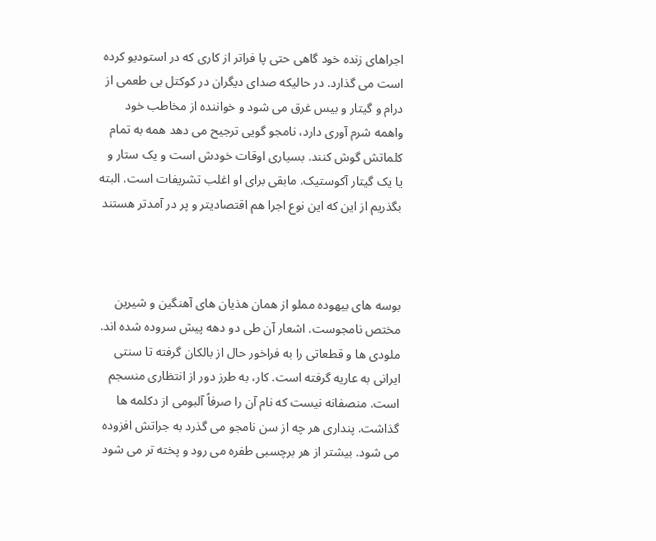اجراهای زنده خود گاهی حتی پا فراتر از کاری که در استودیو کرده است می گذارد. در حالیکه صدای دیگران در کوکتل بی طعمی از درام و گیتار و بیس غرق می شود و خواننده از مخاطب خود واهمه شرم آوری دارد، نامجو گویی ترجیح می دهد همه به تمام کلماتش گوش کنند. بسیاری اوقات خودش است و یک ستار و یا یک گیتار آکوستیک. مابقی برای او اغلب تشریفات است. البته بگذریم از این که این نوع اجرا هم اقتصادیتر و پر در آمدتر هستند



بوسه های بیهوده مملو از همان هذیان های آهنگین و شیرین مختص نامجوست. اشعار آن طی دو دهه پیش سروده شده اند. ملودی ها و قطعاتی را به فراخور حال از بالکان گرفته تا سنتی ایرانی به عاریه گرفته است. کار، به طرز دور از انتظاری منسجم است. منصفانه نیست که نام آن را صرفاً آلبومی از دکلمه ها گذاشت. پنداری هر چه از سن نامجو می گذرد به جراتش افزوده می شود. بیشتر از هر برچسبی طفره می رود و پخته تر می شود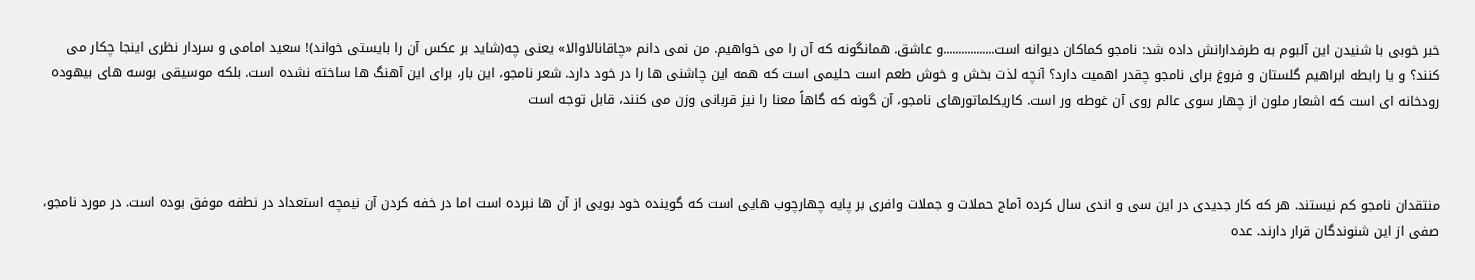خبر خوبی با شنیدن این آلبوم به طرفدارانش داده شد: نامجو کماکان دیوانه است.................و عاشق. همانگونه که آن را می خواهیم. من نمی دانم «چاقانالاوالا» یعنی چه(شاید بر عکس آن را بایستی خواند)! سعید امامی و سردار نظری اینجا چکار می کنند؟ و یا رابطه ابراهیم گلستان و فروغ برای نامجو چقدر اهمیت دارد؟ آنچه لذت بخش و خوش طعم است حلیمی است که همه این چاشنی ها را در خود دارد. شعر نامجو، این بار، برای این آهنگ ها ساخته نشده است. بلکه موسیقی بوسه های بیهوده رودخانه ای است که اشعار ملون از چهار سوی عالم روی آن غوطه ور است. کاریکلماتورهای نامجو، آن گونه که گاهاً معنا را نیز قربانی وزن می کنند، قابل توجه است



منتقدان نامجو کم نیستند. هر که کار جدیدی در این سی و اندی سال کرده آماج حملات و جملات وافری بر پایه چهارچوب هایی است که گوینده خود بویی از آن ها نبرده است اما در خفه کردن آن نیمچه استعداد در نطفه موفق بوده است. در مورد نامجو، صفی از این شنوندگان قرار دارند. عده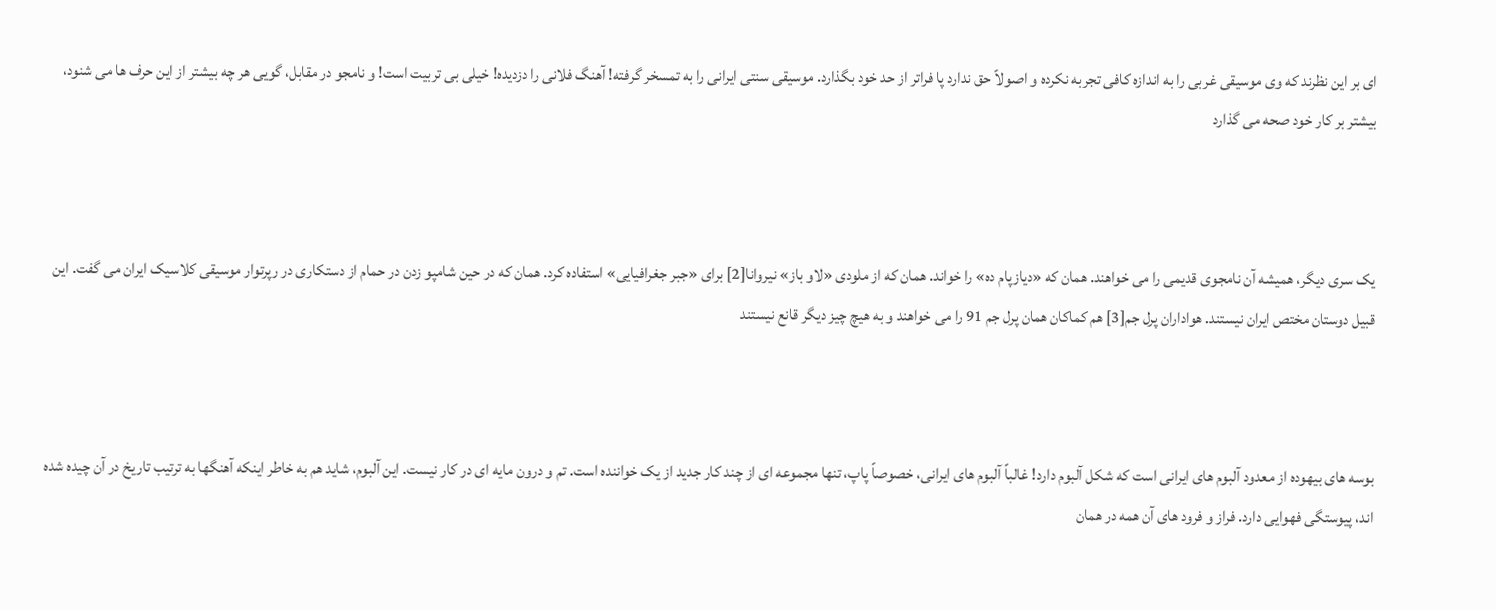ای بر این نظرند که وی موسیقی غربی را به اندازه کافی تجربه نکرده و اصولاً حق ندارد پا فراتر از حد خود بگذارد. موسیقی سنتی ایرانی را به تمسخر گرفته! آهنگ فلانی را دزدیده! خیلی بی تربیت است! و نامجو در مقابل، گویی هر چه بیشتر از این حرف ها می شنود، بیشتر بر کار خود صحه می گذارد



یک سری دیگر، همیشه آن نامجوی قدیمی را می خواهند. همان که «دیازپام ده» را خواند. همان که از ملودی «لاو باز» نیروانا[2] برای «جبر جغرافیایی» استفاده کرد. همان که در حین شامپو زدن در حمام از دستکاری در رپرتوار موسیقی کلاسیک ایران می گفت. این قبیل دوستان مختص ایران نیستند. هواداران پرل جم[3] هم کماکان همان پرل جم 91 را می خواهند و به هیچ چیز دیگر قانع نیستند



بوسه های بیهوده از معدود آلبوم های ایرانی است که شکل آلبوم دارد! غالباً آلبوم های ایرانی، خصوصاً پاپ، تنها مجموعه ای از چند کار جدید از یک خواننده است. تم و درون مایه ای در کار نیست. این آلبوم، شاید هم به خاطر اینکه آهنگها به ترتیب تاریخ در آن چیده شده اند، پیوستگی فهوایی دارد. فراز و فرود های آن همه در همان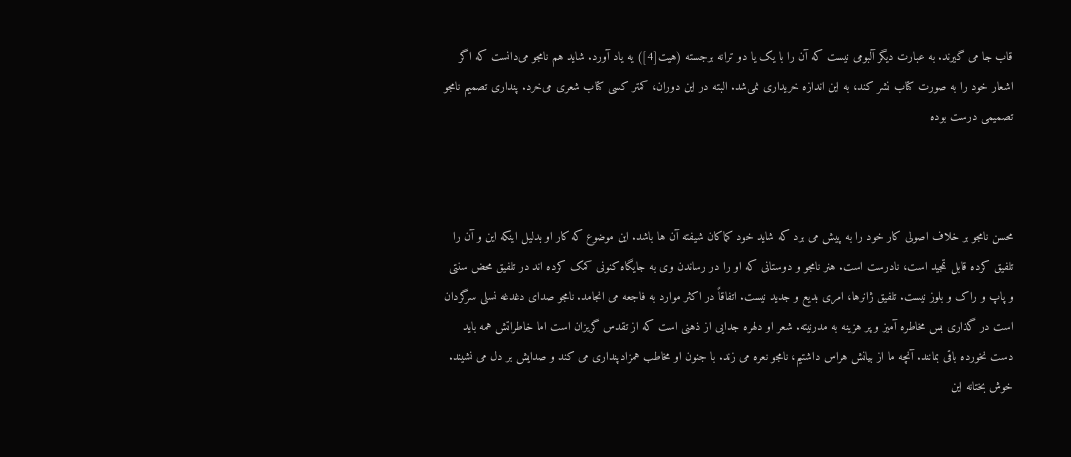قاب جا می گیرند. به عبارت دیگر آلبومی نیست که آن را با یک یا دو ترانه برجسته (هیت[4]) یه یاد آورد. شاید هم نامجو می‌دانست که اگر اشعار خود را به صورت کتاب نشر کند، به این اندازه خریداری نمی‌شد. البته در این دوران، کمتر کسی‌ کتاب شعری می‌خرد. پنداری تصمیم نامجو تصمیمی درست بوده



محسن نامجو بر خلاف اصولی کار خود را به پیش می برد که شاید خود کماکان شیفته آن ها باشد. این موضوع که کار او بدلیل اینکه این و آن را تلفیق کرده قابل تمجید است، نادرست است. هنر نامجو و دوستانی که او را در رساندن وی به جایگاه کنونی کمک کرده اند در تلفیق محض سنتی و پاپ و راک و بلوز نیست. تلفیق ژانرها، امری بدیع و جدید نیست. اتفاقاً در اکثر موارد به فاجعه می انجامد. نامجو صدای دغدغه نسلی سرگردان است در گذاری بس مخاطره آمیز و پر هزینه به مدرنیته. شعر او دلهره جدایی از ذهنی است که از تقدس گریزان است اما خاطراتش همه باید دست نخورده باقی بمانند. آنچه ما از بیانش هراس داشتیم، نامجو نعره می زند. با جنون او مخاطب همزادپنداری می کند و صدایش بر دل می نشیند. خوش بختانه این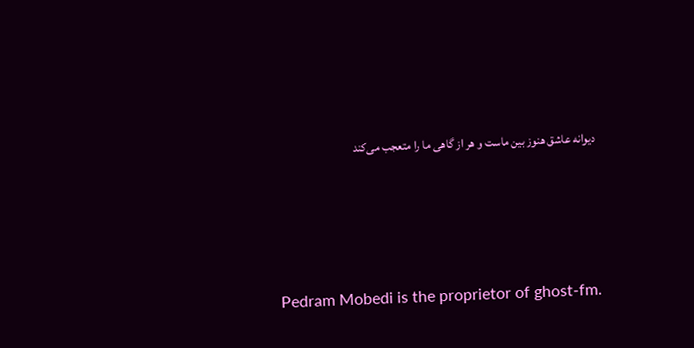دیوانه عاشق هنوز بین ماست و هر از گاهی ما را متعجب می‌کند





Pedram Mobedi is the proprietor of ghost-fm.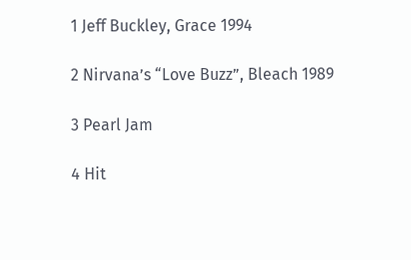1 Jeff Buckley, Grace 1994

2 Nirvana’s “Love Buzz”, Bleach 1989

3 Pearl Jam

4 Hit